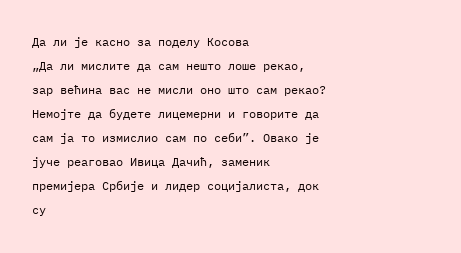Да ли је касно за поделу Косова
„Да ли мислите да сам нешто лоше рекао, зар већина вас не мисли оно што сам рекао? Немојте да будете лицемерни и говорите да сам ја то измислио сам по себи”. Овако је јуче реаговао Ивица Дачић, заменик премијера Србије и лидер социјалиста, док су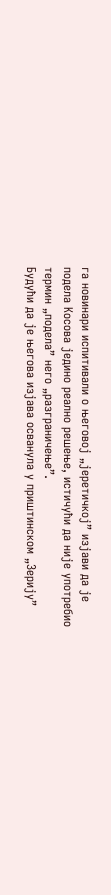га новинари испитивали о његовој „јеретичкој” изјави да је подела Косова једино реално решење, истичући да није употребио термин „подела” него „разграничење”.
Будући да је његова изјава осванула у приштинском „Зерију”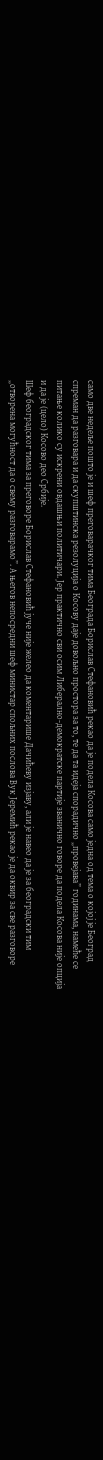само две недеље пошто је и шеф преговарачког тима Београда Борислав Стефановић рекао да је подела Косова само једна од тема о којој је Београд спреман да разговара и да скупштинска резолуција о Косову даје довољно простора за то, те да та идеја спорадично „провејава” годинама, намеће се питање колико су искрени овдашњи политичари. Јер практично сви осим Либерално-демократске партије званично говоре да подела Косова није опција и да је (цело) Косово део Србије.
Шеф београдског тима за преговоре Борислав Стефановић јуче није желео да коментарише Дачићеву изјаву, али је навео да је за београдски тим „отворена могућност да о свему разговарамо”. А његов непосредни шеф министар спољних послова Вук Јеремић рекао је да оквир за све разговоре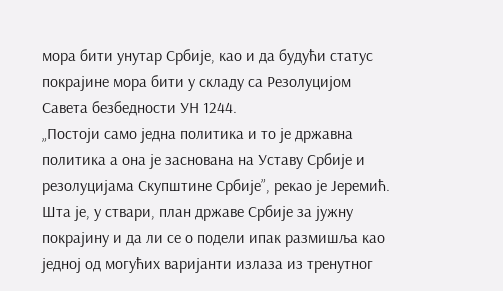мора бити унутар Србије, као и да будући статус покрајине мора бити у складу са Резолуцијом Савета безбедности УН 1244.
„Постоји само једна политика и то је државна политика а она је заснована на Уставу Србије и резолуцијама Скупштине Србије”, рекао је Јеремић.
Шта је, у ствари, план државе Србије за јужну покрајину и да ли се о подели ипак размишља као једној од могућих варијанти излаза из тренутног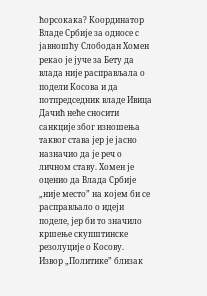ћорсокака? Координатор Владе Србије за односе с јавношћу Слободан Хомен рекао је јуче за Бету да влада није расправљала о подели Косова и да потпредседник владе Ивица Дачић неће сносити санкције због изношења таквог става јер је јасно назначио да је реч о личном ставу. Хомен је оценио да Влада Србије „није место” на којем би се расправљало о идеји поделе, јер би то значило кршење скупштинске резолуције о Косову.
Извор „Политике” близак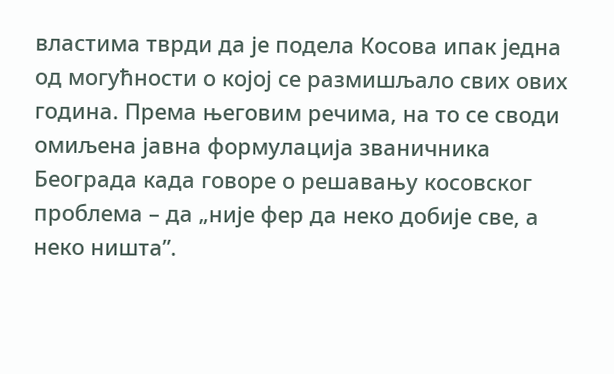властима тврди да је подела Косова ипак једна од могућности о којој се размишљало свих ових година. Према његовим речима, на то се своди омиљена јавна формулација званичника Београда када говоре о решавању косовског проблема – да „није фер да неко добије све, а неко ништа”.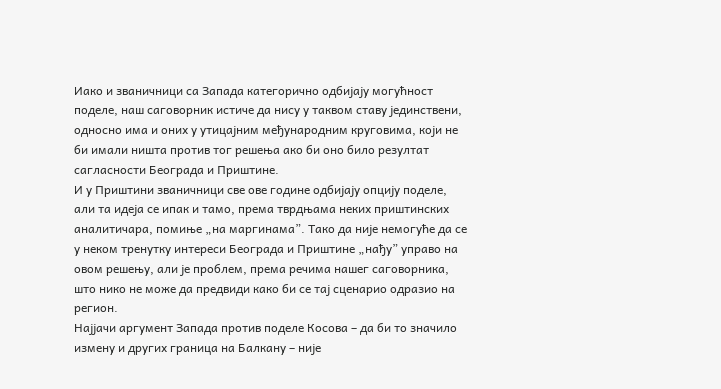Иако и званичници са Запада категорично одбијају могућност поделе, наш саговорник истиче да нису у таквом ставу јединствени, односно има и оних у утицајним међународним круговима, који не би имали ништа против тог решења ако би оно било резултат сагласности Београда и Приштине.
И у Приштини званичници све ове године одбијају опцију поделе, али та идеја се ипак и тамо, према тврдњама неких приштинских аналитичара, помиње „на маргинама”. Тако да није немогуће да се у неком тренутку интереси Београда и Приштине „нађу” управо на овом решењу, али је проблем, према речима нашег саговорника, што нико не може да предвиди како би се тај сценарио одразио на регион.
Најјачи аргумент Запада против поделе Косова – да би то значило измену и других граница на Балкану – није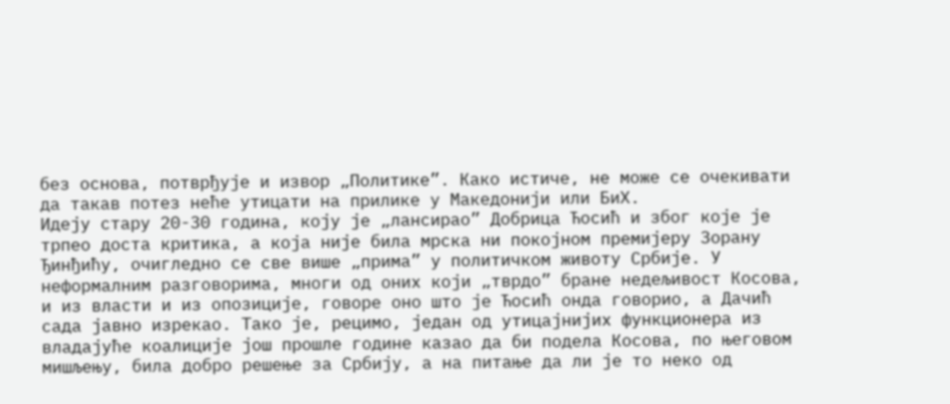без основа, потврђује и извор „Политике”. Како истиче, не може се очекивати да такав потез неће утицати на прилике у Македонији или БиХ.
Идеју стару 20-30 година, коју је „лансирао” Добрица Ћосић и због које је трпео доста критика, а која није била мрска ни покојном премијеру Зорану Ђинђићу, очигледно се све више „прима” у политичком животу Србије. У неформалним разговорима, многи од оних који „тврдо” бране недељивост Косова, и из власти и из опозиције, говоре оно што је Ћосић онда говорио, а Дачић сада јавно изрекао. Тако је, рецимо, један од утицајнијих функционера из владајуће коалиције још прошле године казао да би подела Косова, по његовом мишљењу, била добро решење за Србију, а на питање да ли је то неко од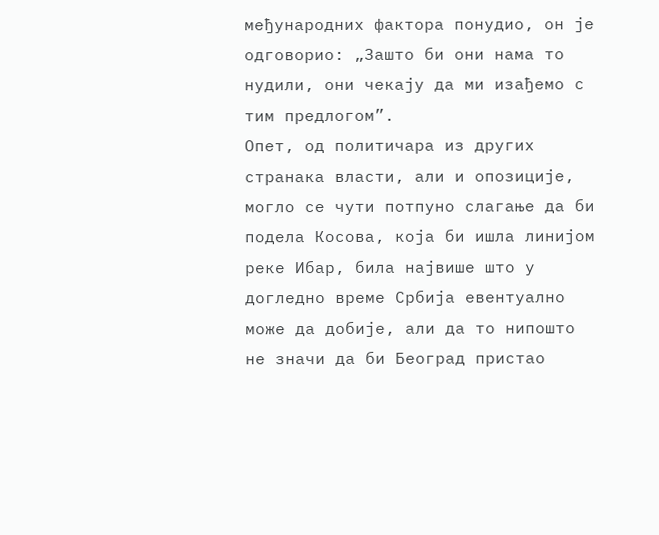међународних фактора понудио, он је одговорио: „Зашто би они нама то нудили, они чекају да ми изађемо с тим предлогом”.
Опет, од политичара из других странака власти, али и опозиције, могло се чути потпуно слагање да би подела Косова, која би ишла линијом реке Ибар, била највише што у догледно време Србија евентуално може да добије, али да то нипошто не значи да би Београд пристао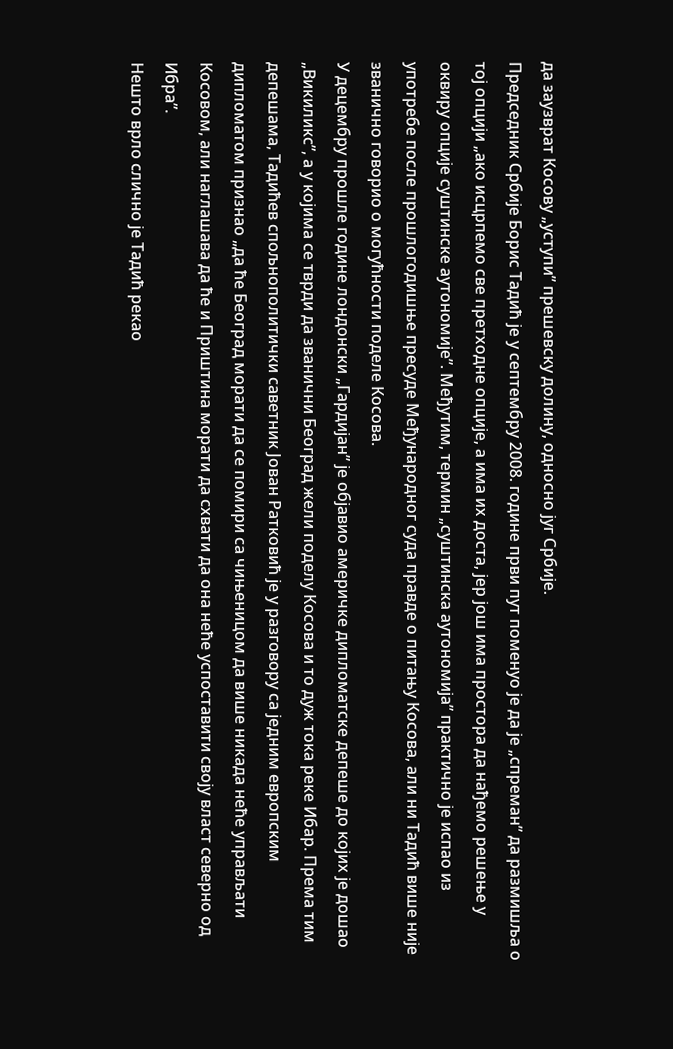да заузврат Косову „уступи” прешевску долину, односно југ Србије.
Председник Србије Борис Тадић је у септембру 2008. године први пут поменуо је да је „спреман” да размишља о тој опцији „ако исцрпемо све претходне опције, а има их доста, јер још има простора да нађемо решење у оквиру опције суштинске аутономије”. Међутим, термин „суштинска аутономија” практично је испао из употребе после прошлогодишње пресуде Међународног суда правде о питању Косова, али ни Тадић више није званично говорио о могућности поделе Косова.
У децембру прошле године лондонски „Гардијан” је објавио америчке дипломатске депеше до којих је дошао „Викиликс”, а у којима се тврди да званични Београд жели поделу Косова и то дуж тока реке Ибар. Према тим депешама, Тадићев спољнополитички саветник Јован Ратковић је у разговору са једним европским дипломатом признао „да ће Београд морати да се помири са чињеницом да више никада неће управљати Косовом, али наглашава да ће и Приштина морати да схвати да она неће успоставити своју власт северно од Ибра”.
Нешто врло слично је Тадић рекао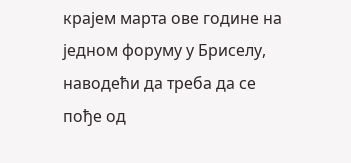крајем марта ове године на једном форуму у Бриселу, наводећи да треба да се пође од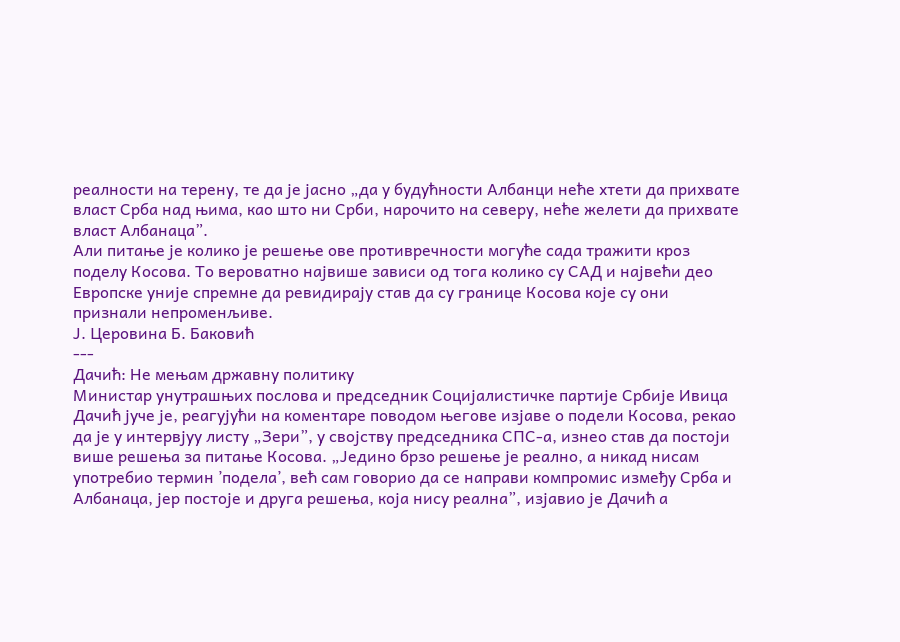реалности на терену, те да је јасно „да у будућности Албанци неће хтети да прихвате власт Срба над њима, као што ни Срби, нарочито на северу, неће желети да прихвате власт Албанаца”.
Али питање је колико је решење ове противречности могуће сада тражити кроз поделу Косова. То вероватно највише зависи од тога колико су САД и највећи део Европске уније спремне да ревидирају став да су границе Косова које су они признали непроменљиве.
Ј. Церовина Б. Баковић
---
Дачић: Не мењам државну политику
Министар унутрашњих послова и председник Социјалистичке партије Србије Ивица Дачић јуче је, реагујући на коментаре поводом његове изјаве о подели Косова, рекао да је у интервјуу листу „Зери”, у својству председника СПС-а, изнео став да постоји више решења за питање Косова. „Једино брзо решење је реално, а никад нисам употребио термин ’подела’, већ сам говорио да се направи компромис између Срба и Албанаца, јер постоје и друга решења, која нису реална”, изјавио је Дачић а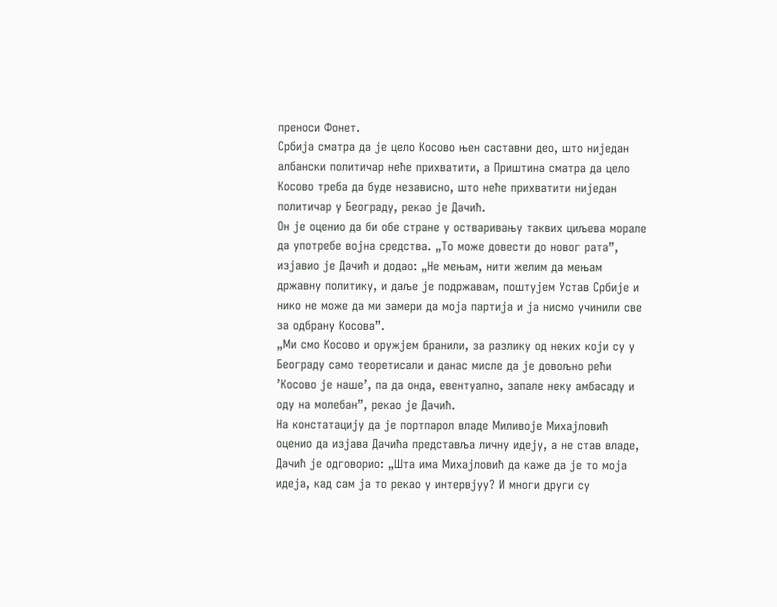преноси Фонет.
Србија сматра да је цело Косово њен саставни део, што ниједан албански политичар неће прихватити, а Приштина сматра да цело Косово треба да буде независно, што неће прихватити ниједан политичар у Београду, рекао је Дачић.
Он је оценио да би обе стране у остваривању таквих циљева морале да употребе војна средства. „То може довести до новог рата”, изјавио је Дачић и додао: „Не мењам, нити желим да мењам државну политику, и даље је подржавам, поштујем Устав Србије и нико не може да ми замери да моја партија и ја нисмо учинили све за одбрану Косова”.
„Ми смо Косово и оружјем бранили, за разлику од неких који су у Београду само теоретисали и данас мисле да је довољно рећи ’Косово је наше’, па да онда, евентуално, запале неку амбасаду и оду на молебан”, рекао је Дачић.
На констатацију да је портпарол владе Миливоје Михајловић оценио да изјава Дачића представља личну идеју, а не став владе, Дачић је одговорио: „Шта има Михајловић да каже да је то моја идеја, кад сам ја то рекао у интервјуу? И многи други су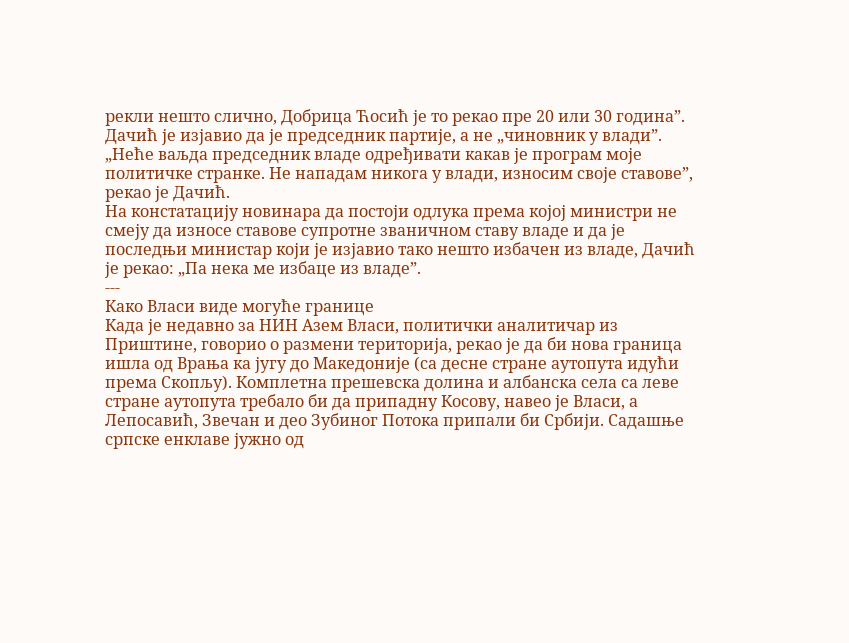рекли нешто слично, Добрица Ћосић је то рекао пре 20 или 30 година”.
Дачић је изјавио да је председник партије, а не „чиновник у влади”. „Неће ваљда председник владе одређивати какав је програм моје политичке странке. Не нападам никога у влади, износим своје ставове”, рекао је Дачић.
На констатацију новинара да постоји одлука према којој министри не смеју да износе ставове супротне званичном ставу владе и да је последњи министар који је изјавио тако нешто избачен из владе, Дачић је рекао: „Па нека ме избаце из владе”.
---
Како Власи виде могуће границе
Када је недавно за НИН Азем Власи, политички аналитичар из Приштине, говорио о размени територија, рекао је да би нова граница ишла од Врања ка југу до Македоније (са десне стране аутопута идући према Скопљу). Комплетна прешевска долина и албанска села са леве стране аутопута требало би да припадну Косову, навео је Власи, а Лепосавић, Звечан и део Зубиног Потока припали би Србији. Садашње српске енклаве јужно од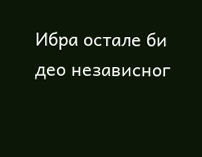Ибра остале би део независног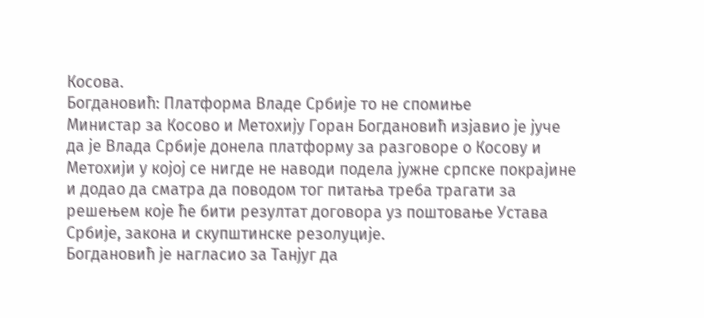Косова.
Богдановић: Платформа Владе Србије то не спомиње
Министар за Косово и Метохију Горан Богдановић изјавио је јуче да је Влада Србије донела платформу за разговоре о Косову и Метохији у којој се нигде не наводи подела јужне српске покрајине и додао да сматра да поводом тог питања треба трагати за решењем које ће бити резултат договора уз поштовање Устава Србије, закона и скупштинске резолуције.
Богдановић је нагласио за Танјуг да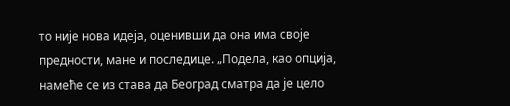то није нова идеја, оценивши да она има своје предности, мане и последице. „Подела, као опција, намеће се из става да Београд сматра да је цело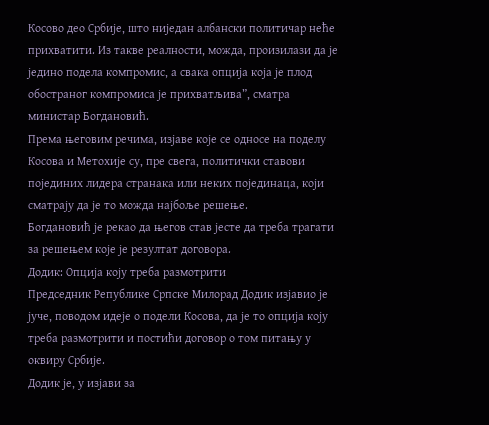Косово део Србије, што ниједан албански политичар неће прихватити. Из такве реалности, можда, произилази да је једино подела компромис, а свака опција која је плод обостраног компромиса је прихватљива”, сматра министар Богдановић.
Према његовим речима, изјаве које се односе на поделу Косова и Метохије су, пре свега, политички ставови појединих лидера странака или неких појединаца, који сматрају да је то можда најбоље решење.
Богдановић је рекао да његов став јесте да треба трагати за решењем које је резултат договора.
Додик: Опција коју треба размотрити
Председник Републике Српске Милорад Додик изјавио је јуче, поводом идеје о подели Косова, да је то опција коју треба размотрити и постићи договор о том питању у оквиру Србије.
Додик је, у изјави за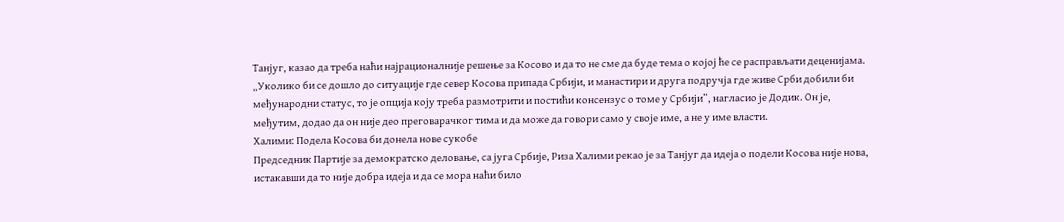Танјуг, казао да треба наћи најрационалније решење за Косово и да то не сме да буде тема о којој ће се расправљати деценијама. „Уколико би се дошло до ситуације где север Косова припада Србији, и манастири и друга подручја где живе Срби добили би међународни статус, то је опција коју треба размотрити и постићи консензус о томе у Србији”, нагласио је Додик. Он је, међутим, додао да он није део преговарачког тима и да може да говори само у своје име, а не у име власти.
Халими: Подела Косова би донела нове сукобе
Председник Партије за демократско деловање, са југа Србије, Риза Халими рекао је за Танјуг да идеја о подели Косова није нова, истакавши да то није добра идеја и да се мора наћи било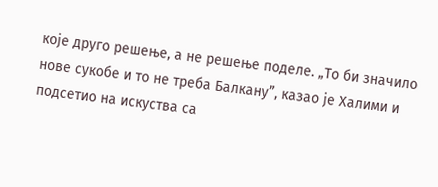које друго решење, а не решење поделе. „То би значило нове сукобе и то не треба Балкану”, казао је Халими и подсетио на искуства са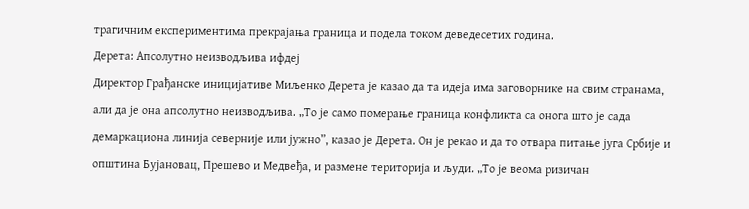трагичним експериментима прекрајања граница и подела током деведесeтих година.
Дерета: Апсолутно неизводљива ифдеј
Директор Грађанске иницијативе Миљенко Дерета је казао да та идеја има заговорнике на свим странама, али да је она апсолутно неизводљива. „То је само померање граница конфликта са онога што је сада демаркациона линија северније или јужно”, казао је Дерета. Он је рекао и да то отвара питање југа Србије и општина Бујановац, Прешево и Медвеђа, и размене територија и људи. „То је веома ризичан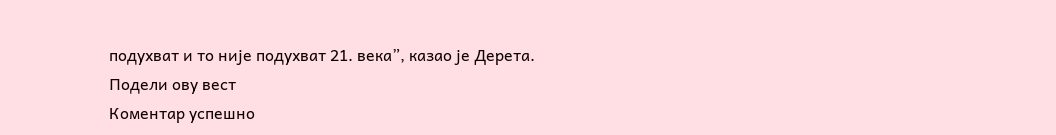подухват и то није подухват 21. века”, казао је Дерета.
Подели ову вест
Комeнтар успeшно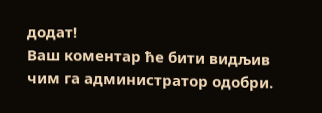додат!
Ваш комeнтар ћe бити видљив чим га администратор одобри.